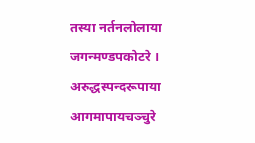तस्या नर्तनलोलाया जगन्मण्डपकोटरे । अरुद्धस्पन्दरूपाया आगमापायचञ्चुरे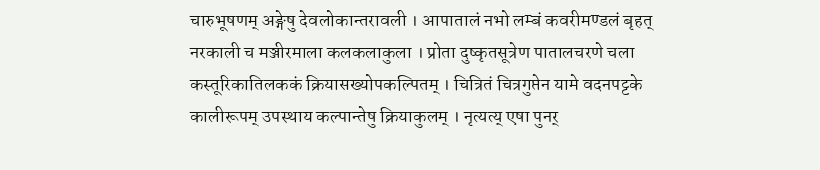चारुभूषणम् अङ्गेषु देवलोकान्तरावली । आपातालं नभो लम्बं कवरीमण्डलं बृहत्
नरकाली च मञ्जीरमाला कलकलाकुला । प्रोता दुष्कृतसूत्रेण पातालचरणे चला
कस्तूरिकातिलककं क्रियासख्योपकल्पितम् । चित्रितं चित्रगुप्तेन यामे वदनपट्टके
कालीरूपम् उपस्थाय कल्पान्तेषु क्रियाकुलम् । नृत्यत्य् एषा पुनर्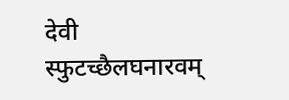देवी स्फुटच्छैलघनारवम्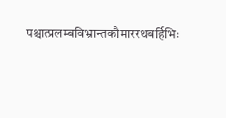पश्चात्प्रलम्बविभ्रान्तकौमाररथबर्हिभिः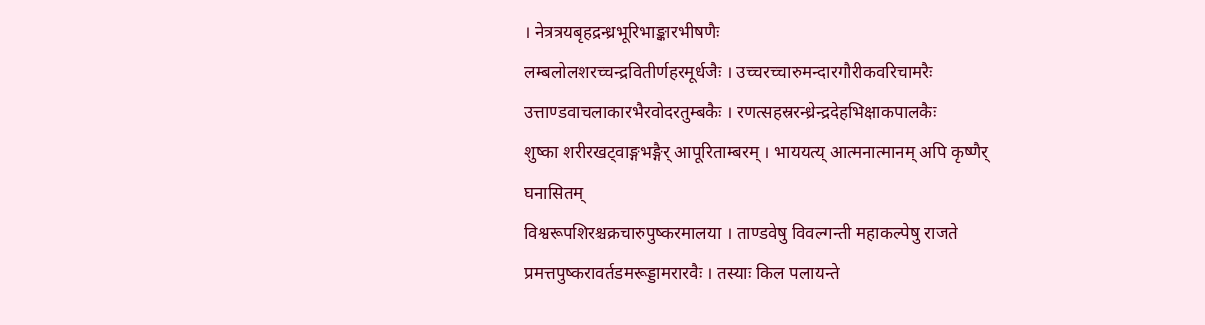। नेत्रत्रयबृहद्रन्ध्रभूरिभाङ्कारभीषणैः
लम्बलोलशरच्चन्द्रवितीर्णहरमूर्धजैः । उच्चरच्चारुमन्दारगौरीकवरिचामरैः
उत्ताण्डवाचलाकारभैरवोदरतुम्बकैः । रणत्सहस्ररन्ध्रेन्द्रदेहभिक्षाकपालकैः
शुष्का शरीरखट्वाङ्गभङ्गैर् आपूरिताम्बरम् । भाययत्य् आत्मनात्मानम् अपि कृष्णैर् घनासितम्
विश्वरूपशिरश्चक्रचारुपुष्करमालया । ताण्डवेषु विवल्गन्ती महाकल्पेषु राजते
प्रमत्तपुष्करावर्तडमरूड्डामरारवैः । तस्याः किल पलायन्ते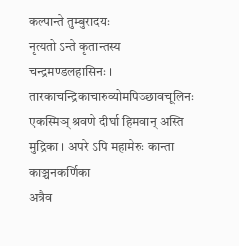कल्पान्ते तुम्बुरादयः
नृत्यतो ऽन्ते कृतान्तस्य चन्द्रमण्डलहासिनः । तारकाचन्द्रिकाचारुव्योमपिञ्छावचूलिनः
एकस्मिञ् श्रवणे दीर्घा हिमवान् अस्ति मुद्रिका । अपरे ऽपि महामेरुः कान्ता काञ्चनकर्णिका
अत्रैव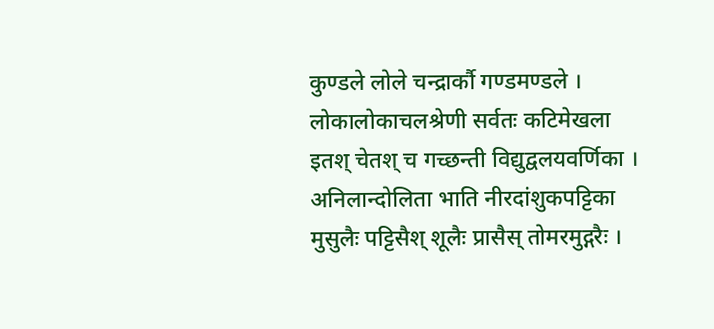कुण्डले लोले चन्द्रार्कौ गण्डमण्डले । लोकालोकाचलश्रेणी सर्वतः कटिमेखला
इतश् चेतश् च गच्छन्ती विद्युद्वलयवर्णिका । अनिलान्दोलिता भाति नीरदांशुकपट्टिका
मुसुलैः पट्टिसैश् शूलैः प्रासैस् तोमरमुद्गरैः ।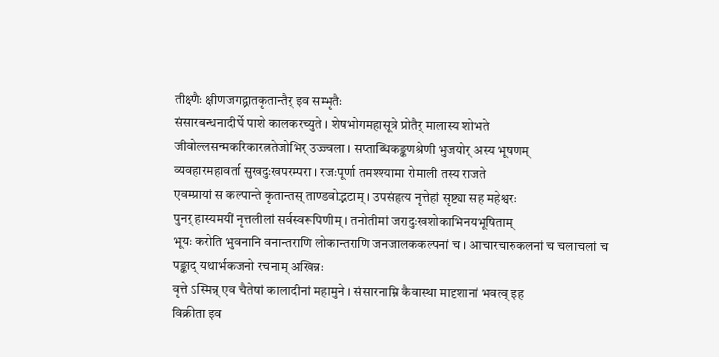तीक्ष्णैः क्षीणजगद्व्रातकृतान्तैर् इव सम्भृतैः
संसारबन्धनादीर्घे पाशे कालकरच्युते । शेषभोगमहासूत्रे प्रोतैर् मालास्य शोभते
जीवोल्लसन्मकरिकारत्नतेजोभिर् उज्ज्वला । सप्ताब्धिकङ्कणश्रेणी भुजयोर् अस्य भूषणम्
व्यवहारमहावर्ता सुखदुःखपरम्परा । रजःपूर्णा तमश्श्यामा रोमाली तस्य राजते
एवम्प्रायां स कल्पान्ते कृतान्तस् ताण्डवोद्भटाम् । उपसंहृत्य नृत्तेहां सृष्ट्या सह महेश्वरः
पुनर् हास्यमयीं नृत्तलीलां सर्वस्वरूपिणीम् । तनोतीमां जरादुःखशोकाभिनयभूषिताम्
भूयः करोति भुवनानि वनान्तराणि लोकान्तराणि जनजालककल्पनां च । आचारचारुकलनां च चलाचलां च पङ्काद् यथार्भकजनो रचनाम् अखिन्नः
वृत्ते ऽस्मिन्न् एव चैतेषां कालादीनां महामुने । संसारनाम्नि कैवास्था मादृशानां भवत्व् इह
विक्रीता इव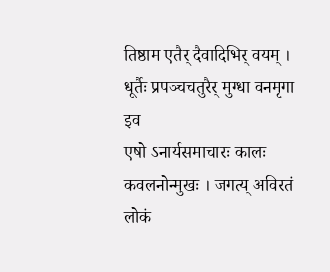तिष्ठाम एतैर् दैवादिभिर् वयम् । धूर्तैः प्रपञ्चचतुरैर् मुग्धा वनमृगा इव
एषो ऽनार्यसमाचारः कालः कवलनोन्मुखः । जगत्य् अविरतं लोकं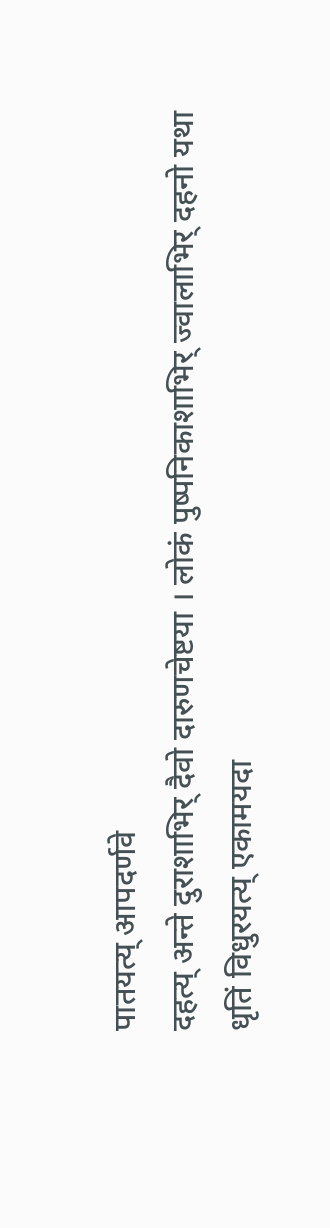पातयत्य् आपदर्णवे
दहत्य् अन्ते दुराशाभिर् दैवो दारुणचेष्टया । लोकं पुष्पनिकाशाभिर् ज्वालाभिर् दहनो यथा
धृतिं विधुरयत्य् एकामयदा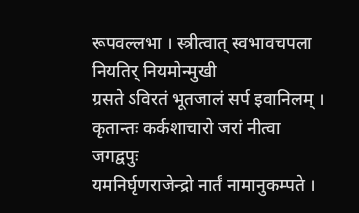रूपवल्लभा । स्त्रीत्वात् स्वभावचपला नियतिर् नियमोन्मुखी
ग्रसते ऽविरतं भूतजालं सर्प इवानिलम् । कृतान्तः कर्कशाचारो जरां नीत्वा जगद्वपुः
यमनिर्घृणराजेन्द्रो नार्तं नामानुकम्पते ।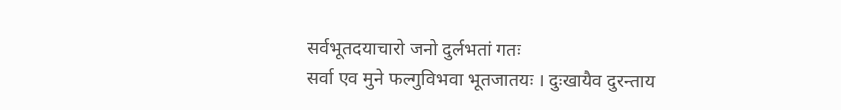सर्वभूतदयाचारो जनो दुर्लभतां गतः
सर्वा एव मुने फल्गुविभवा भूतजातयः । दुःखायैव दुरन्ताय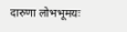दारुणा लोभभूमयः